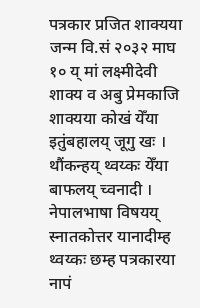पत्रकार प्रजित शाक्यया जन्म वि.सं २०३२ माघ १० य् मां लक्ष्मीदेवी शाक्य व अबु प्रेमकाजि शाक्यया कोखं येँया इतुंबहालय् जूगु खः । थौंकन्हय् थ्वय्कः येँया बाफलय् च्वनादी । नेपालभाषा विषयय् स्नातकोत्तर यानादीम्ह थ्वय्कः छम्ह पत्रकारया नापं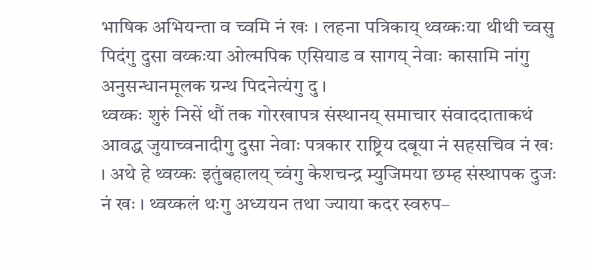भाषिक अभियन्ता व च्वमि नं खः । लहना पत्रिकाय् थ्वय्कःया थीथी च्वसु पिदंगु दुसा वय्कःया ओल्मपिक एसियाड व सागय् नेवाः कासामि नांगु अनुसन्धानमूलक ग्रन्थ पिदनेत्यंगु दु ।
थ्वय्कः शुरुं निसें थौं तक गोरखापत्र संस्थानय् समाचार संवाददाताकथं आवद्ध जुयाच्वनादीगु दुसा नेवाः पत्रकार राष्ट्रिय दबूया नं सहसचिव नं खः । अथे हे थ्वय्कः इतुंबहालय् च्वंगु केशचन्द्र म्युजिमया छम्ह संस्थापक दुजः नं खः । थ्वय्कलं थःगु अध्ययन तथा ज्याया कदर स्वरुप–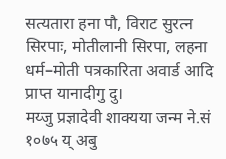सत्यतारा हना पौ, विराट सुरत्न सिरपाः, मोतीलानी सिरपा, लहना धर्म–मोती पत्रकारिता अवार्ड आदि प्राप्त यानादीगु दु।
मय्जु प्रज्ञादेवी शाक्यया जन्म ने.सं १०७५ य् अबु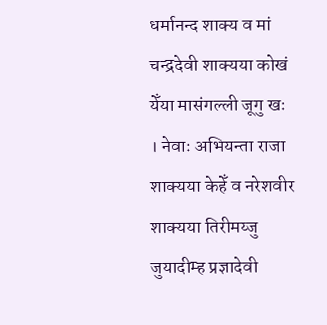धर्मानन्द शाक्य व मां चन्द्रदेवी शाक्यया कोखं येँया मासंगल्ली जूगु खः । नेवाः अभियन्ता राजा शाक्यया केहेँ व नरेशवीर शाक्यया तिरीमय्जु जुयादीम्ह प्रज्ञादेवी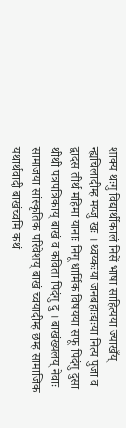शाक्य थःगु विद्यार्थीकालं निसें भाषा साहित्यया ज्याखँय् न्ह्यचिलादीम्ह मय्जु खः । थ्वय्कःया जनबहाःद्यःया नित्य पुजा व द्वादस तीर्थ महिमा यानाः निगू धार्मिक विषयया सफू पिदंगु दुसा थीथी पत्रपत्रिकाय् बाखं व कविता पिदंगु दु । बाखंख्यलय् नेवाः सामाजया सांस्कृतिक परिवेशय् बाखं च्वयादीम्ह छम्ह सामाजिक यथार्थवादी बाखंच्वमि कथं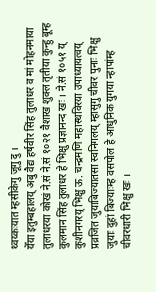थ्वय्कःयात म्हसीकेगु जूगु दु ।
येँया इतुम्बहालय् अबु वैद्य हर्षवीर सिंह तुलाधर व मां मोहनमाया तुलाधरया कोखं ने.सं ने.सं १०२१ वैशाख शुक्ल तृतीया कुन्हु बूम्ह कुलमान सिंह तुलाधर हे भिक्षु प्रज्ञानन्द खः । ने.सं १०५१ य् कुशीनगरय् भिक्षु ऊ. चन्द्रमणि महास्थविरया उपाध्यायत्वय् प्रव्रजित जुयाबिज्यातसा स्वनिगलय् म्हासुगु चीवर पुनाः भिक्षु जुयाः दुहां बिज्याःम्ह वसपोल हे आधुनिक युगया न्हापांम्ह चीवरधारी भिक्षु खः ।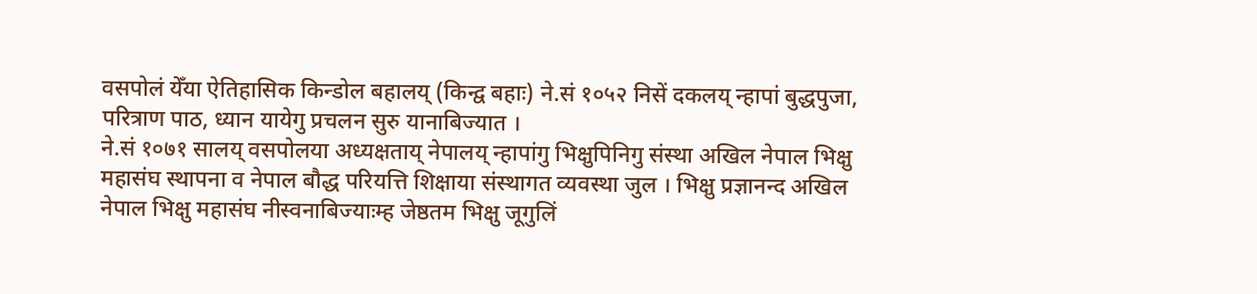वसपोलं येँया ऐतिहासिक किन्डोल बहालय् (किन्द्व बहाः) ने.सं १०५२ निसें दकलय् न्हापां बुद्धपुजा, परित्राण पाठ, ध्यान यायेगु प्रचलन सुरु यानाबिज्यात ।
ने.सं १०७१ सालय् वसपोलया अध्यक्षताय् नेपालय् न्हापांगु भिक्षुपिनिगु संस्था अखिल नेपाल भिक्षु महासंघ स्थापना व नेपाल बौद्ध परियत्ति शिक्षाया संस्थागत व्यवस्था जुल । भिक्षु प्रज्ञानन्द अखिल नेपाल भिक्षु महासंघ नीस्वनाबिज्याःम्ह जेष्ठतम भिक्षु जूगुलिं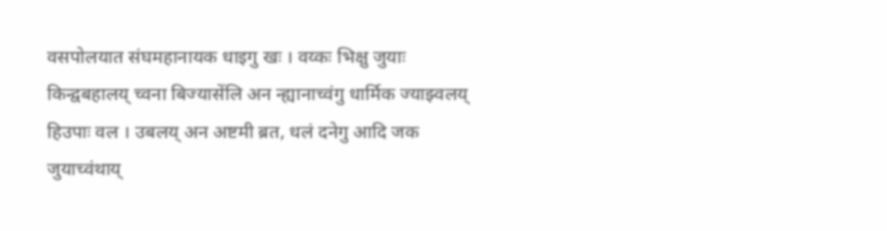वसपोलयात संघमहानायक धाइगु खः । वय्कः भिक्षु जुयाः किन्द्वबहालय् च्वना बिज्यासेंलि अन न्ह्यानाच्वंगु धार्मिक ज्याझ्वलय् हिउपाः वल । उबलय् अन अष्टमी ब्रत, धलं दनेगु आदि जक जुयाच्वंथाय्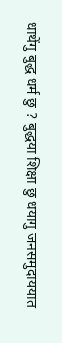धाथेंगु बुद्ध धर्म छु ? बुद्धया शिक्षा छु धयागु जनसमुदाययात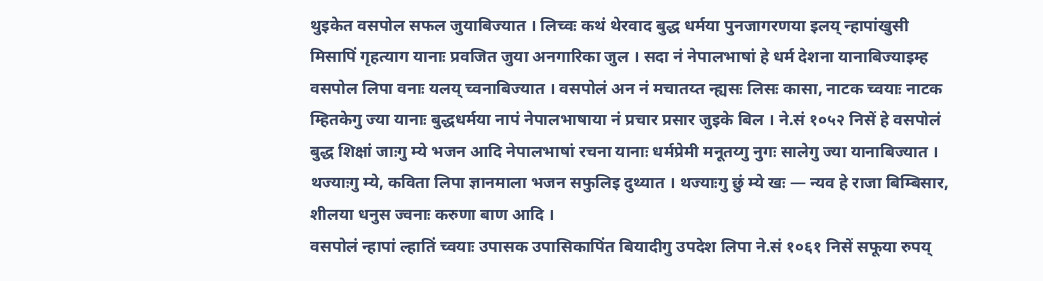थुइकेत वसपोल सफल जुयाबिज्यात । लिच्वः कथं थेरवाद बुद्ध धर्मया पुनजागरणया इलय् न्हापांखुसी मिसापिं गृहत्याग यानाः प्रवजित जुया अनगारिका जुल । सदा नं नेपालभाषां हे धर्म देशना यानाबिज्याइम्ह वसपोल लिपा वनाः यलय् च्वनाबिज्यात । वसपोलं अन नं मचातय्त न्ह्यसः लिसः कासा, नाटक च्वयाः नाटक म्हितकेगु ज्या यानाः बुद्धधर्मया नापं नेपालभाषाया नं प्रचार प्रसार जुइके बिल । ने.सं १०५२ निसें हे वसपोलं बुद्ध शिक्षां जाःगु म्ये भजन आदि नेपालभाषां रचना यानाः धर्मप्रेमी मनूतय्गु नुगः सालेगु ज्या यानाबिज्यात । थज्याःगु म्ये, कविता लिपा ज्ञानमाला भजन सफुलिइ दुथ्यात । थज्याःगु छुं म्ये खः — न्यव हे राजा बिम्बिसार, शीलया धनुस ज्वनाः करुणा बाण आदि ।
वसपोलं न्हापां ल्हातिं च्वयाः उपासक उपासिकापिंत बियादीगु उपदेश लिपा ने.सं १०६१ निसें सफूया रुपय्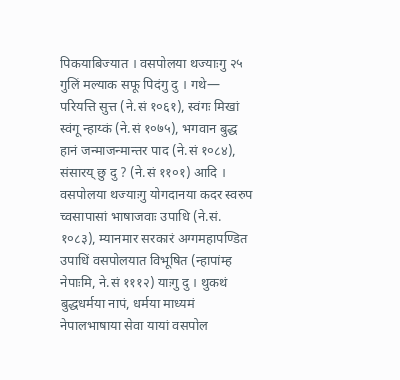पिकयाबिज्यात । वसपोलया थज्याःगु २५ गुलिं मल्याक सफू पिदंगु दु । गथे— परियत्ति सुत्त (ने.सं १०६१), स्वंगः मिखां स्वंगू न्हाय्कं (ने.सं १०७५), भगवान बुद्ध हानं जन्माजन्मान्तर पाद (ने.सं १०८४), संसारय् छु दु ? (ने.सं ११०१) आदि । वसपोलया थज्याःगु योगदानया कदर स्वरुप च्वसापासां भाषाजवाः उपाधि (ने.सं. १०८३), म्यानमार सरकारं अग्गमहापण्डित उपाधिं वसपोलयात विभूषित (न्हापांम्ह नेपाःमि, ने.सं १११२) याःगु दु । थुकथं बुद्धधर्मया नापं, धर्मया माध्यमं नेपालभाषाया सेवा यायां वसपोल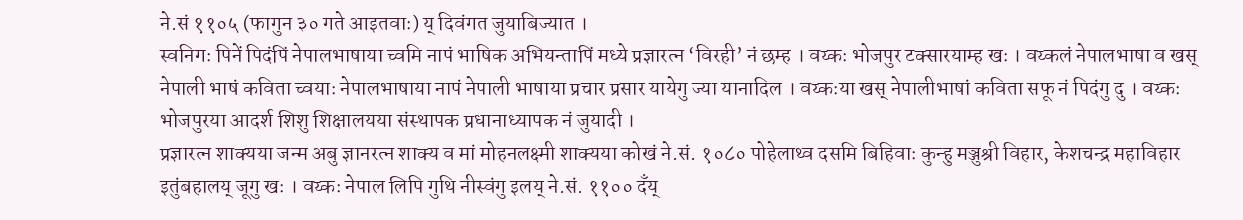ने.सं ११०५ (फागुन ३० गते आइतवाः) य् दिवंगत जुयाबिज्यात ।
स्वनिगः पिनें पिदंपिं नेपालभाषाया च्वमि नापं भाषिक अभियन्तापिं मध्ये प्रज्ञारत्न ‘विरही’ नं छम्ह । वय्कः भोजपुर टक्सारयाम्ह खः । वय्कलं नेपालभाषा व खस् नेपाली भाषं कविता च्वयाः नेपालभाषाया नापं नेपाली भाषाया प्रचार प्रसार यायेगु ज्या यानादिल । वय्कःया खस् नेपालीभाषां कविता सफू नं पिदंगु दु । वय्कः भोजपुरया आदर्श शिशु शिक्षालयया संस्थापक प्रधानाध्यापक नं जुयादी ।
प्रज्ञारत्न शाक्यया जन्म अबु ज्ञानरत्न शाक्य व मां मोहनलक्ष्मी शाक्यया कोखं ने.सं. १०८० पोहेलाथ्व दसमि बिहिवाः कुन्हु मञ्जुश्री विहार, केशचन्द्र महाविहार इतुंबहालय् जूगु खः । वय्कः नेपाल लिपि गुथि नीस्वंगु इलय् ने.सं. ११०० दँय्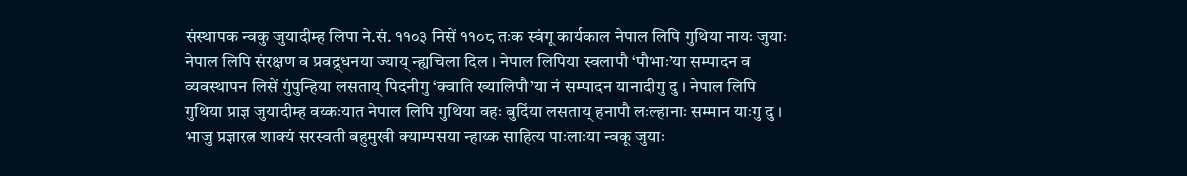संस्थापक न्वकु जुयादीम्ह लिपा ने.सं. ११०३ निसें ११०८ तःक स्वंगू कार्यकाल नेपाल लिपि गुथिया नायः जुयाः नेपाल लिपि संरक्षण व प्रवद्र्धनया ज्याय् न्ह्यचिला दिल । नेपाल लिपिया स्वलापौ ‘पौभाः’या सम्पादन व व्यवस्थापन लिसें गुंपुन्हिया लसताय् पिदनीगु ‘क्वाति ख्यालिपौ’या नं सम्पादन यानादीगु दु । नेपाल लिपि गुथिया प्राज्ञ जुयादीम्ह वय्कःयात नेपाल लिपि गुथिया वहः बुदिंया लसताय् हनापौ लःल्हानाः सम्मान याःगु दु ।
भाजु प्रज्ञारत्न शाक्यं सरस्वती बहुमुखी क्याम्पसया न्हाय्क साहित्य पाःलाःया न्वकू जुयाः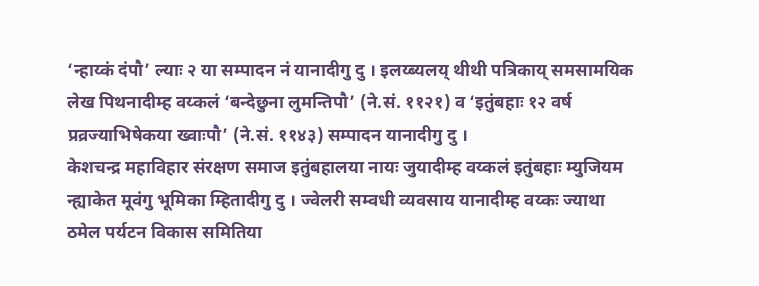‘न्हाय्कं दंपौ’ ल्याः २ या सम्पादन नं यानादीगु दु । इलय्ब्यलय् थीथी पत्रिकाय् समसामयिक लेख पिथनादीम्ह वय्कलं ‘बन्देछुना लुमन्तिपौ’ (ने.सं. ११२१) व ‘इतुंबहाः १२ वर्ष प्रव्रज्याभिषेकया ख्वाःपौ’ (ने.सं. ११४३) सम्पादन यानादीगु दु ।
केशचन्द्र महाविहार संरक्षण समाज इतुंबहालया नायः जुयादीम्ह वय्कलं इतुंबहाः म्युजियम न्ह्याकेत मूवंगु भूमिका म्हितादीगु दु । ज्वेलरी सम्वधी व्यवसाय यानादीम्ह वय्कः ज्याथा ठमेल पर्यटन विकास समितिया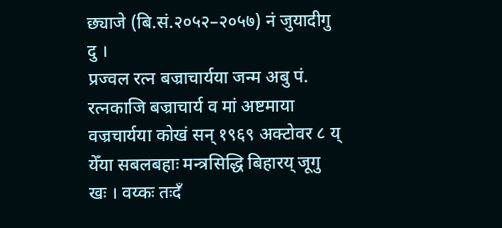छ्याजे (बि.सं.२०५२–२०५७) नं जुयादीगु दु ।
प्रज्वल रत्न बज्राचार्यया जन्म अबु पं. रत्नकाजि बज्राचार्य व मां अष्टमाया वज्रचार्यया कोखं सन् १९६९ अक्टोवर ८ य् येँया सबलबहाः मन्त्रसिद्धि बिहारय् जूगु खः । वय्कः तःदँ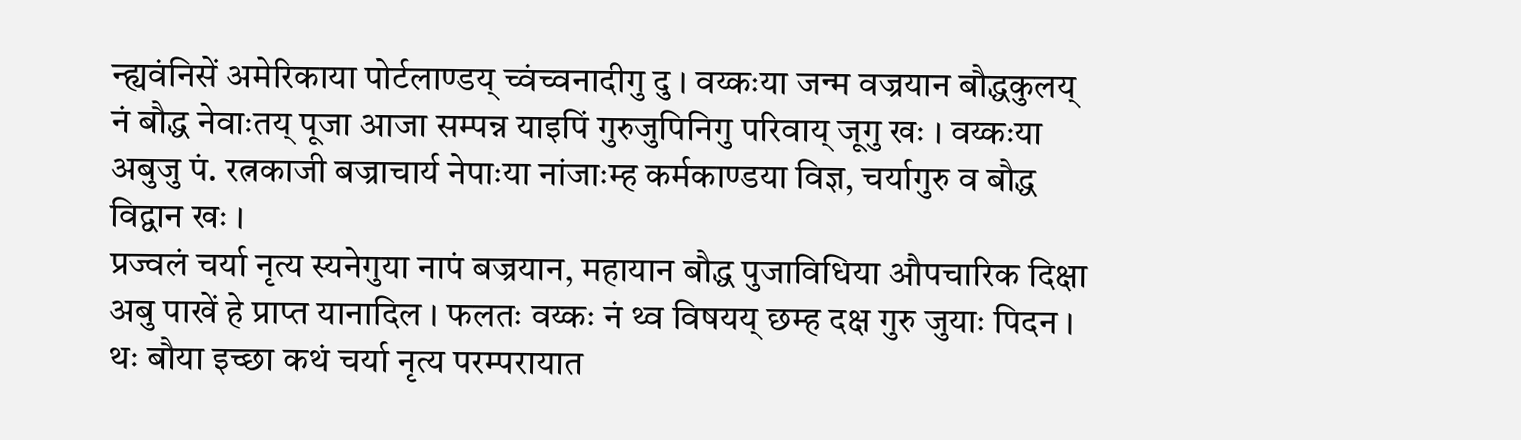न्ह्यवंनिसें अमेरिकाया पोर्टलाण्डय् च्वंच्वनादीगु दु । वय्कःया जन्म वज्रयान बौद्धकुलय् नं बौद्ध नेवाःतय् पूजा आजा सम्पन्न याइपिं गुरुजुपिनिगु परिवाय् जूगु खः । वय्कःया अबुजु पं. रत्नकाजी बज्राचार्य नेपाःया नांजाःम्ह कर्मकाण्डया विज्ञ, चर्यागुरु व बौद्ध विद्वान खः ।
प्रज्वलं चर्या नृत्य स्यनेगुया नापं बज्रयान, महायान बौद्ध पुजाविधिया औपचारिक दिक्षा अबु पाखें हे प्राप्त यानादिल । फलतः वय्कः नं थ्व विषयय् छम्ह दक्ष गुरु जुयाः पिदन । थः बौया इच्छा कथं चर्या नृत्य परम्परायात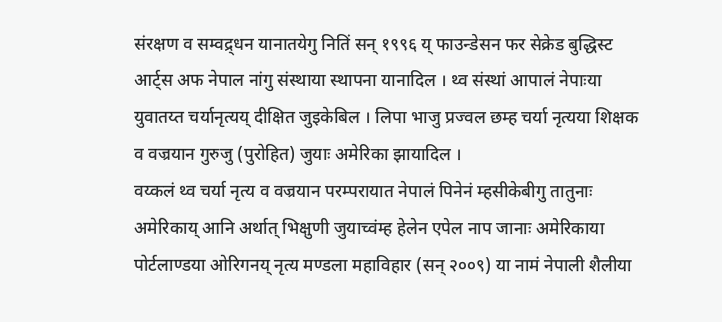संरक्षण व सम्वद्र्धन यानातयेगु नितिं सन् १९९६ य् फाउन्डेसन फर सेक्रेड बुद्धिस्ट आर्ट्स अफ नेपाल नांगु संस्थाया स्थापना यानादिल । थ्व संस्थां आपालं नेपाःया युवातय्त चर्यानृत्यय् दीक्षित जुइकेबिल । लिपा भाजु प्रज्वल छम्ह चर्या नृत्यया शिक्षक व वज्रयान गुरुजु (पुरोहित) जुयाः अमेरिका झायादिल ।
वय्कलं थ्व चर्या नृत्य व वज्रयान परम्परायात नेपालं पिनेनं म्हसीकेबीगु तातुनाः अमेरिकाय् आनि अर्थात् भिक्षुणी जुयाच्वंम्ह हेलेन एपेल नाप जानाः अमेरिकाया पोर्टलाण्डया ओरिगनय् नृत्य मण्डला महाविहार (सन् २००९) या नामं नेपाली शैलीया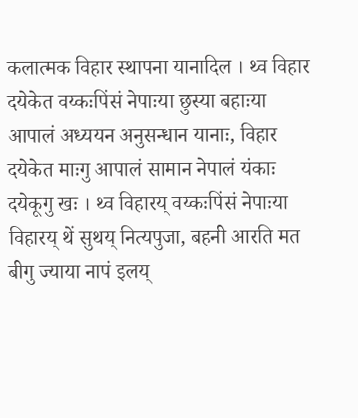कलात्मक विहार स्थापना यानादिल । थ्व विहार दयेकेत वय्कःपिंसं नेपाःया छुस्या बहाःया आपालं अध्ययन अनुसन्धान यानाः, विहार दयेकेत माःगु आपालं सामान नेपालं यंकाः दयेकूगु खः । थ्व विहारय् वय्कःपिंसं नेपाःया विहारय् थें सुथय् नित्यपुजा, बहनी आरति मत बीगु ज्याया नापं इलय्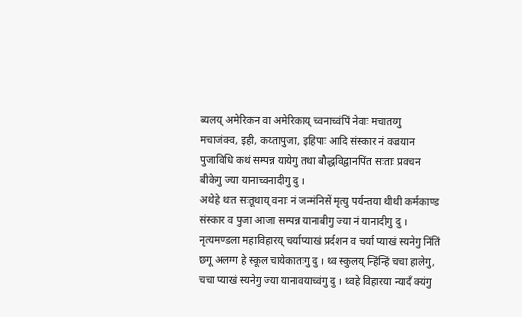ब्यलय् अमेरिकन वा अमेरिकाय् च्वनाच्वंपिं नेवाः मचातय्गु मचाजंक्व, इही, कय्तापुजा, इहिपाः आदि संस्कार नं वज्रयान पुजाविधि कथं सम्पन्न यायेगु तथा बौद्धविद्वानपिंत सःताः प्रवचन बीकेगु ज्या यानाच्वनादीगु दु ।
अथेहे थःत सःतूथाय् वनाः नं जन्मंनिसें मृत्यु पर्यन्तया थीथी कर्मकाण्ड संस्कार व पुजा आजा सम्पन्न यानाबीगु ज्या नं यानादीगु दु । नृत्यमण्डला महाविहारय् चर्याप्याखं प्रर्दशन व चर्या प्याखं स्यनेगु निंतिं छगू अलग्ग हे स्कूल चायेकातःगु दु । थ्व स्कुलय् न्हिंन्हिं चचा हालेगु, चचा प्याखं स्यनेगु ज्या यानावयाच्वंगु दु । थ्वहे विहारया न्यादँ क्यंगु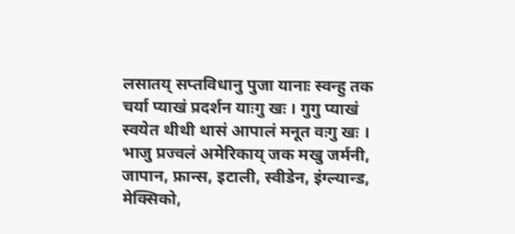लसातय् सप्तविधानु पुजा यानाः स्वन्हु तक चर्या प्याखं प्रदर्शन याःगु खः । गुगु प्याखं स्वयेत थीथी थासं आपालं मनूत वःगु खः ।
भाजु प्रज्वलं अमेरिकाय् जक मखु जर्मनी, जापान, फ्रान्स, इटाली, स्वीडेन, इंग्ल्यान्ड, मेक्सिको,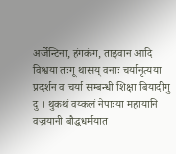अर्जेन्टिना, हंगकंग, ताइवान आदि विश्वया तःगू थासय् वनाः चर्यानृत्यया प्रदर्शन व चर्या सम्बन्धी शिक्षा बियादीगु दु । थुकथं वय्कलं नेपाःया महायानि वज्रयानी बौद्धधर्मयात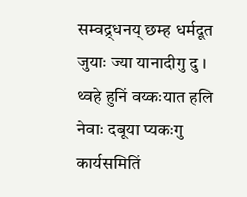सम्वद्र्धनय् छम्ह धर्मदूत जुयाः ज्या यानादीगु दु । थ्वहे हुनिं वय्कःयात हलि नेवाः दबूया प्यकःगु कार्यसमितिं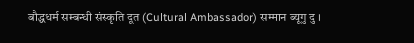बौद्धधर्म सम्बन्धी संस्कृति दूत (Cultural Ambassador) सम्मान ब्यूगु दु ।